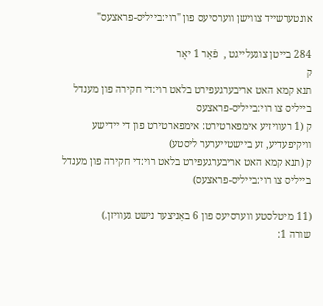אונטערשייד צווישן ווערסיעס פון "רוי:בייליס-פראצעס"

284 בייטן צוגעלייגט ,  פֿאַר 1 יאָר
ק
תנא קמא האט אריבערגעפירט בלאט רוי:די חקירה פון מענדל בייליס צו רוי:בייליס-פראצעס
ק (1 רעוויזיע אימפארטירט: אימפארטירט פון די יידישע וויקיפעדיע, זע ביישטייערער ליסטע)
ק (תנא קמא האט אריבערגעפירט בלאט רוי:די חקירה פון מענדל בייליס צו רוי:בייליס-פראצעס)

(11 מיטלסטע ווערסיעס פון 6 באַניצער נישט געוויזן.)
שורה 1: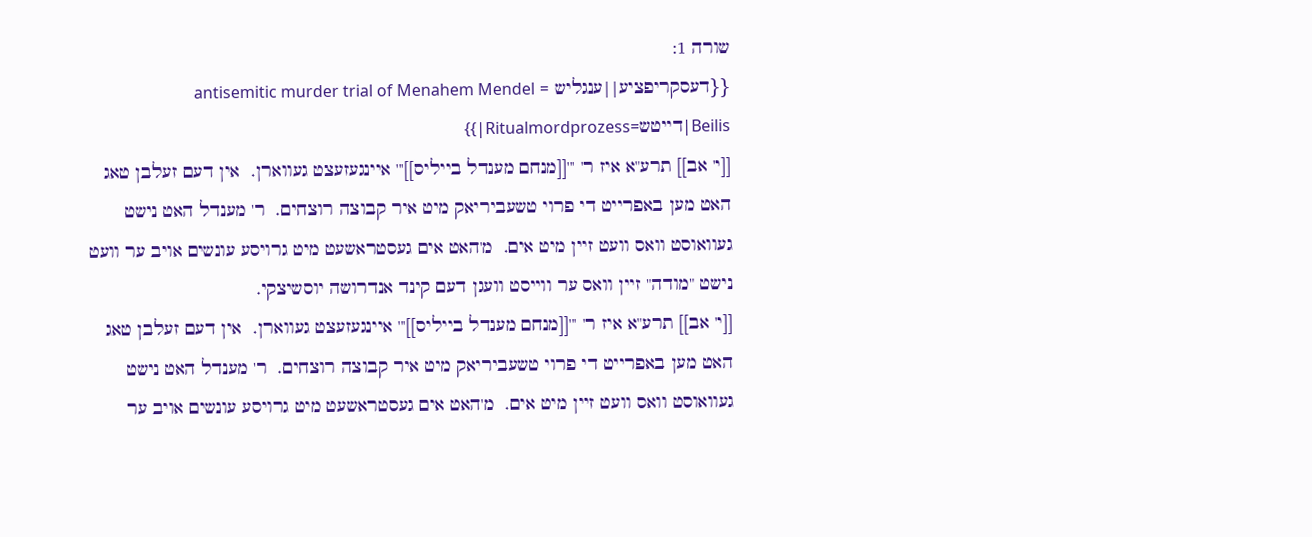שורה 1:
{{דעסקריפציע||ענגליש = antisemitic murder trial of Menahem Mendel Beilis|דייטש=Ritualmordprozess|}}
[[י' אב]] תרע"א איז ר' '''[[מנחם מענדל בייליס]]''' איינגעזעצט געווארן.  אין דעם זעלבן טאג האט מען באפרייט די פרוי טשעביריאק מיט איר קבוצה רוצחים.  ר' מענדל האט נישט געוואוסט וואס וועט זיין מיט אים.  מ'האט אים געסטראשעט מיט גרויסע עונשים אויב ער וועט נישט "מודה" זיין וואס ער ווייסט וועגן דעם קינד אנדרושה יוסשיצקי.
[[י' אב]] תרע"א איז ר' '''[[מנחם מענדל בייליס]]''' איינגעזעצט געווארן.  אין דעם זעלבן טאג האט מען באפרייט די פרוי טשעביריאק מיט איר קבוצה רוצחים.  ר' מענדל האט נישט געוואוסט וואס וועט זיין מיט אים.  מ'האט אים געסטראשעט מיט גרויסע עונשים אויב ער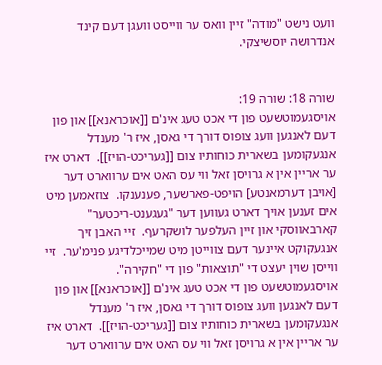וועט נישט "מודה" זיין וואס ער ווייסט וועגן דעם קינד אנדרושה יוסשיצקי.


שורה 18: שורה 19:
אויסגעמוטשעט פון די אכט טעג אינ'ם [[אוכראנא]] און פון דעם לאנגען וועג צופוס דורך די גאסן, איז ר' מענדל אנגעקומען בשארית כוחותיו צום [[געריכט-הויז]].  דארט איז ער אריין אין א גרויסן זאל ווי עס האט אים ערווארט דער [אויבן דערמאנטע] הויפט-פארשער, פענענקו.  צוזאמען מיט אים זענען אויך דארט געווען דער "געגענט-ריכטער" קארבאווסקי און זיין העלפער לושקרעף.  זיי האבן זיך אנגעקוקט איינער דעם צווייטן מיט שמייכלדיגע פנימ'ער.  זיי ווייסן שוין יעצט די "תוצאות" פון די "חקירה".
אויסגעמוטשעט פון די אכט טעג אינ'ם [[אוכראנא]] און פון דעם לאנגען וועג צופוס דורך די גאסן, איז ר' מענדל אנגעקומען בשארית כוחותיו צום [[געריכט-הויז]].  דארט איז ער אריין אין א גרויסן זאל ווי עס האט אים ערווארט דער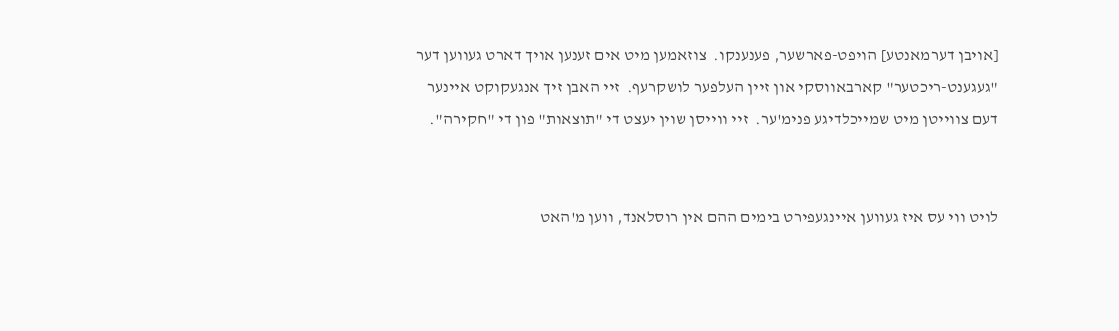[אויבן דערמאנטע] הויפט-פארשער, פענענקו.  צוזאמען מיט אים זענען אויך דארט געווען דער "געגענט-ריכטער" קארבאווסקי און זיין העלפער לושקרעף.  זיי האבן זיך אנגעקוקט איינער דעם צווייטן מיט שמייכלדיגע פנימ'ער.  זיי ווייסן שוין יעצט די "תוצאות" פון די "חקירה".


לויט ווי עס איז געווען איינגעפירט בימים ההם אין רוסלאנד, ווען מ'האט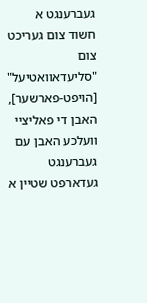געברענגט א חשוד צום געריכט צום "סליעדאוואטיעל" [הויפט-פארשער], האבן די פאליציי וועלכע האבן עם געברענגט געדארפט שטיין א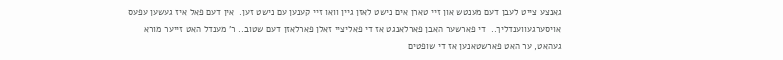גאנצע צייט לעבן דעם מענטש און זיי טארן אים נישט לאזן גיין וואו זיי קענען עם נישט זען.  אין דעם פאל איז געשען עפעס אויסערגעווענדליך..  די פארשער האבן פארלאנגט אז די פאליציי זאלן פארלאזן דעם שטוב.. ר' מענדל האט זייער מורא געהאט, ער האט פארשטאנען אז די שופטים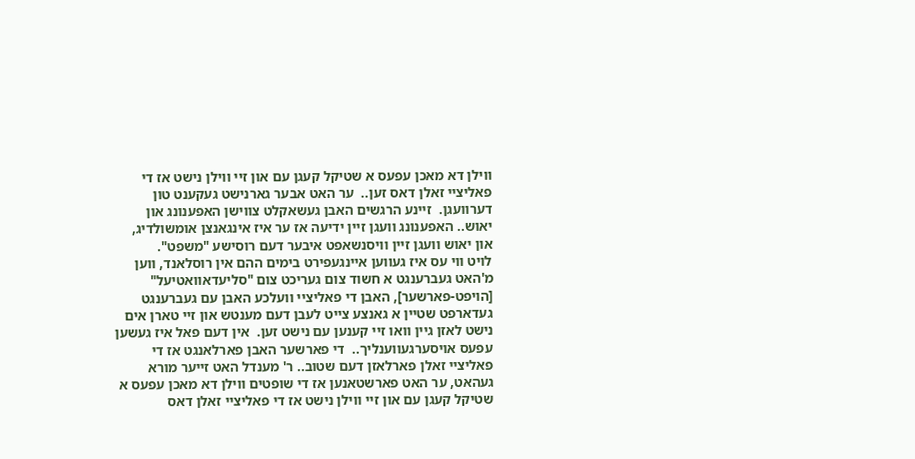ווילן דא מאכן עפעס א שטיקל קעגן עם און זיי ווילן נישט אז די פאליציי זאלן דאס זען..  ער האט אבער גארנישט געקענט טון דערוועגן.  זיינע הרגשים האבן געשאקלט צווישן האפענונג און יאוש.. האפענונג וועגן זיין ידיעה אז ער איז אינגאנצן אומשולדיג, און יאוש וועגן זיין וויסנשאפט איבער דעם רוסישע "משפט".
לויט ווי עס איז געווען איינגעפירט בימים ההם אין רוסלאנד, ווען מ'האט געברענגט א חשוד צום געריכט צום "סליעדאוואטיעל" [הויפט-פארשער], האבן די פאליציי וועלכע האבן עם געברענגט געדארפט שטיין א גאנצע צייט לעבן דעם מענטש און זיי טארן אים נישט לאזן גיין וואו זיי קענען עם נישט זען.  אין דעם פאל איז געשען עפעס אויסערגעווענליך..  די פארשער האבן פארלאנגט אז די פאליציי זאלן פארלאזן דעם שטוב.. ר' מענדל האט זייער מורא געהאט, ער האט פארשטאנען אז די שופטים ווילן דא מאכן עפעס א שטיקל קעגן עם און זיי ווילן נישט אז די פאליציי זאלן דאס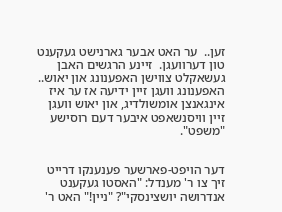זען..  ער האט אבער גארנישט געקענט טון דערוועגן.  זיינע הרגשים האבן געשאקלט צווישן האפענונג און יאוש.. האפענונג וועגן זיין ידיעה אז ער איז אינגאנצן אומשולדיג, און יאוש וועגן זיין וויסנשאפט איבער דעם רוסישע "משפט".


דער הויפט-פארשער פענענקו דרייט זיך צו ר' מענדל: "האסטו געקענט אנדרושה יושצינסקי"? "ניין!" האט ר'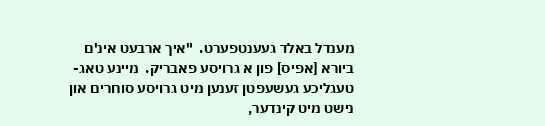מענדל באלד געענטפערט.  "איך ארבעט אינ'ם ביורא [אפיס] פון א גרויסע פאבריק.  מיינע טאג-טעגליכע געשעפטן זענען מיט גרויסע סוחרים און נישט מיט קינדער,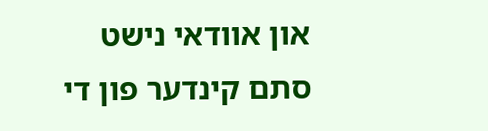און אוודאי נישט סתם קינדער פון די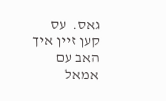גאס.  עס קען זיין איך האב עם אמאל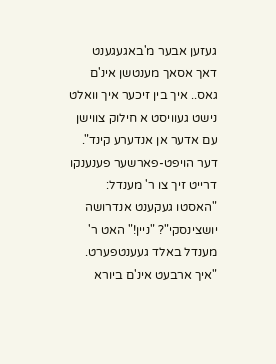געזען אבער מ'באגעגענט דאך אסאך מענטשן אינ'ם גאס.. איך בין זיכער איך וואלט נישט געוויסט א חילוק צווישן עם אדער אן אנדערע קינד".
דער הויפט-פארשער פענענקו דרייט זיך צו ר' מענדל: "האסטו געקענט אנדרושה יושצינסקי"? "ניין!" האט ר' מענדל באלד געענטפערט.  "איך ארבעט אינ'ם ביורא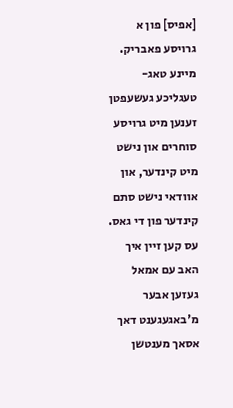[אפיס] פון א גרויסע פאבריק.  מיינע טאג-טעגליכע געשעפטן זענען מיט גרויסע סוחרים און נישט מיט קינדער, און אוודאי נישט סתם קינדער פון די גאס.  עס קען זיין איך האב עם אמאל געזען אבער מ'באגעגענט דאך אסאך מענטשן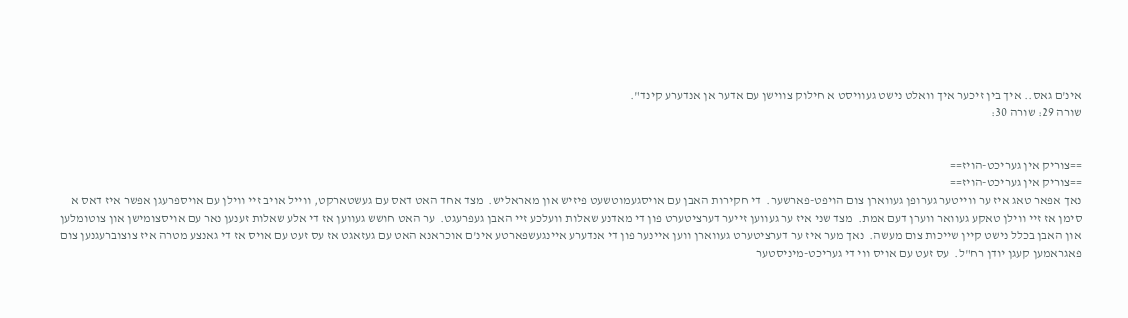אינ'ם גאס.. איך בין זיכער איך וואלט נישט געוויסט א חילוק צווישן עם אדער אן אנדערע קינד".
שורה 29: שורה 30:


==צוריק אין געריכט-הויז==
==צוריק אין געריכט-הויז==
נאך אפאר טאג איז ער ווייטער גערופן געווארן צום הויפט-פארשער.  די חקירות האבן עם אויסגעמוטשעט פיזיש און מאראליש.  מצד אחד האט דאס עם געשטארקט, ווייל אויב זיי ווילן עם אויספרעגן אפשר איז דאס א סימן אז זיי ווילן טאקע געוואר ווערן דעם אמת.  מצד שני איז ער געווען זייער דערציטערט פון די מאדנע שאלות וועלכע זיי האבן געפרעגט.  ער האט חושש געווען אז די אלע שאלות זענען נאר עם אויסצומישן און צוטומלען און האבן בכלל נישט קיין שייכות צום מעשה.  נאך מער איז ער דערציטערט געווארן ווען איינער פון די אנדערע איינגעשפארטע אינ'ם אוכראנא האט עם געזאגט אז עס זעט עם אויס אז די גאנצע מטרה איז צוצוברעגנען צום פאגראמען קעגן יודן רח"ל.  עס זעט עם אויס ווי די געריכט-מיניסטער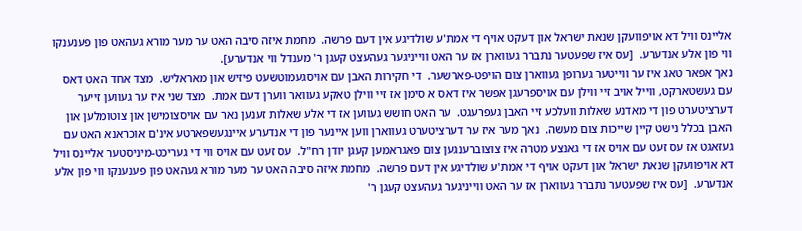אליינס וויל דא אויפוועקן שנאת ישראל און דעקט אויף די אמת'ע שולדיגע אין דעם פרשה.  מחמת איזה סיבה האט ער מער מורא געהאט פון פענענקו ווי פון אלע אנדערע.  [עס איז שפעטער נתברר געווארן אז ער האט ווייניגער געהעצט קעגן ר' מענדל ווי אנדערע].
נאך אפאר טאג איז ער ווייטער גערופן געווארן צום הויפט-פארשער.  די חקירות האבן עם אויסגעמוטשעט פיזיש און מאראליש.  מצד אחד האט דאס עם געשטארקט, ווייל אויב זיי ווילן עם אויספרעגן אפשר איז דאס א סימן אז זיי ווילן טאקע געוואר ווערן דעם אמת.  מצד שני איז ער געווען זייער דערציטערט פון די מאדנע שאלות וועלכע זיי האבן געפרעגט.  ער האט חושש געווען אז די אלע שאלות זענען נאר עם אויסצומישן און צוטומלען און האבן בכלל נישט קיין שייכות צום מעשה.  נאך מער איז ער דערציטערט געווארן ווען איינער פון די אנדערע איינגעשפארטע אינ'ם אוכראנא האט עם געזאגט אז עס זעט עם אויס אז די גאנצע מטרה איז צוצוברענגען צום פאגראמען קעגן יודן רח"ל.  עס זעט עם אויס ווי די געריכט-מיניסטער אליינס וויל דא אויפוועקן שנאת ישראל און דעקט אויף די אמת'ע שולדיגע אין דעם פרשה.  מחמת איזה סיבה האט ער מער מורא געהאט פון פענענקו ווי פון אלע אנדערע.  [עס איז שפעטער נתברר געווארן אז ער האט ווייניגער געהעצט קעגן ר'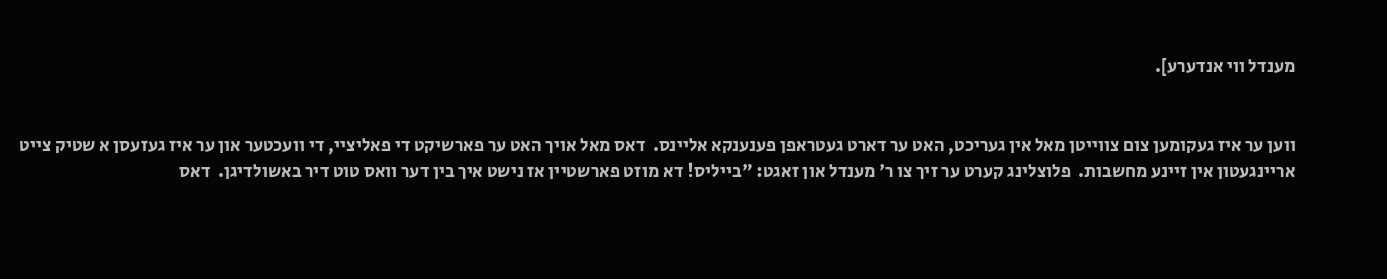מענדל ווי אנדערע].


ווען ער איז געקומען צום צווייטן מאל אין געריכט, האט ער דארט געטראפן פענענקא אליינס.  דאס מאל אויך האט ער פארשיקט די פאליציי, די וועכטער און ער איז געזעסן א שטיק צייט אריינגעטון אין זיינע מחשבות.  פלוצלינג קערט ער זיך צו ר' מענדל און זאגט: "בייליס! דא מוזט פארשטיין אז נישט איך בין דער וואס טוט דיר באשולדיגן.  דאס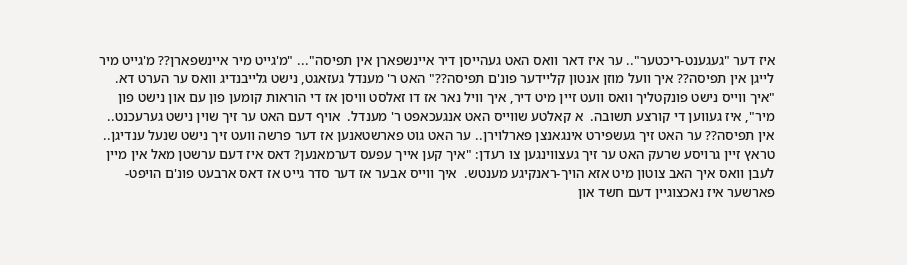איז דער "געגענט-ריכטער".. ער איז דאר וואס האט געהייסן דיר איינשפארן אין תפיסה"... "מ'גייט מיר איינשפארן?? מ'גייט מיר לייגן אין תפיסה?? איך וועל מוזן אנטון קליידער פונ'ם תפיסה??" האט ר' מענדל געזאגט, נישט גלייבנדיג וואס ער הערט דא.  "איך ווייס נישט פונקטליך וואס וועט זיין מיט דיר, איך וויל נאר אז דו זאלסט וויסן אז די הוראות קומען פון עם און נישט פון מיר", איז געווען די קורצע תשובה.  א קאלטע שווייס האט אנגעכאפט ר' מענדל.  אויף דעם האט ער זיך שוין נישט גערעכנט.. אין תפיסה?? ער האט זיך געשפירט אינגאנצן פארלוירן.. ער האט גוט פארשטאנען אז דער פרשה וועט זיך נישט שנעל ענדיגן.. טראץ זיין גרויסע שרעק האט ער זיך געצווינגען צו רעדן: "איך קען אייך עפעס דערמאנען? דאס איז דעם ערשטן מאל אין מיין לעבן וואס איך האב צוטון מיט אזא הויך-ראנקיגע מענטש.  איך ווייס אבער אז דער סדר גייט אז דאס ארבעט פונ'ם הויפט-פארשער איז נאכצוגיין דעם חשד און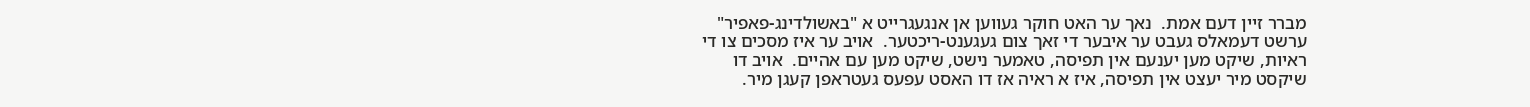מברר זיין דעם אמת.  נאך ער האט חוקר געווען אן אנגעגרייט א "באשולדינג-פאפיר" ערשט דעמאלס געבט ער איבער די זאך צום געגענט-ריכטער.  אויב ער איז מסכים צו די ראיות, שיקט מען יענעם אין תפיסה, טאמער נישט, שיקט מען עם אהיים.  אויב דו שיקסט מיר יעצט אין תפיסה, איז א ראיה אז דו האסט עפעס געטראפן קעגן מיר.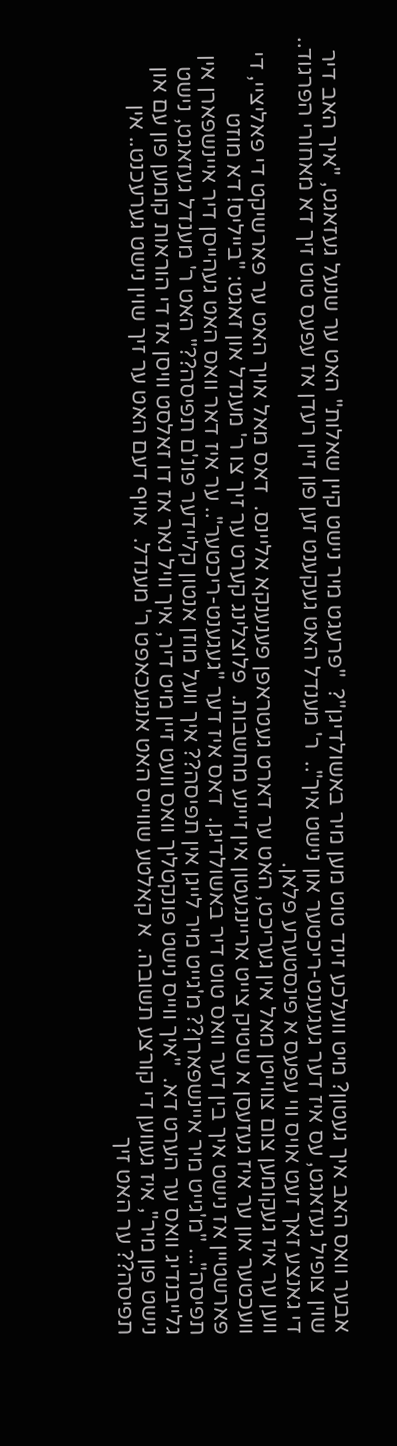אבער וואס האב איך געטון? מיט וועלכע זינד טוט מען מיר באשולדיגן"?  "פרעגט מיר נישט קיין שאלות" האט ער שנעל געזאגט, "איך האב דיר שוין צופיל געזאגט, עס איז דער געגענט-ריכטער און נישט איך"..  ר' מענדל האט געקענט זען פון זיין רעדן אז עפעס טוט זיך דא מאחורי הפרגוד.. די גאנצע זאך זעט אויס ווי עפעס א פינסטערע פלאן.
ווען ער איז געקומען צום צווייטן מאל אין געריכט, האט ער דארט געטראפן פענענקא אליינס.  דאס מאל אויך האט ער פארשיקט די פאליציי, די וועכטער און ער איז געזעסן א שטיק צייט אריינגעטון אין זיינע מחשבות.  פלוצלינג קערט ער זיך צו ר' מענדל און זאגט: "בייליס! דא מוזט פארשטיין אז נישט איך בין דער וואס טוט דיר באשולדיגן.  דאס איז דער "געגענט-ריכטער".. ער איז דאר וואס האט געהייסן דיר איינשפארן אין תפיסה"... "מ'גייט מיר איינשפארן?? מ'גייט מיר לייגן אין תפיסה?? איך וועל מוזן אנטון קליידער פונ'ם תפיסה??" האט ר' מענדל געזאגט, נישט גלייבנדיג וואס ער הערט דא.  "איך ווייס נישט פונקטליך וואס וועט זיין מיט דיר, איך וויל נאר אז דו זאלסט וויסן אז די הוראות קומען פון עם און נישט פון מיר", איז געווען די קורצע תשובה.  א קאלטע שווייס האט אנגעכאפט ר' מענדל.  אויף דעם האט ער זיך שוין נישט גערעכנט.. אין תפיסה?? ער האט זיך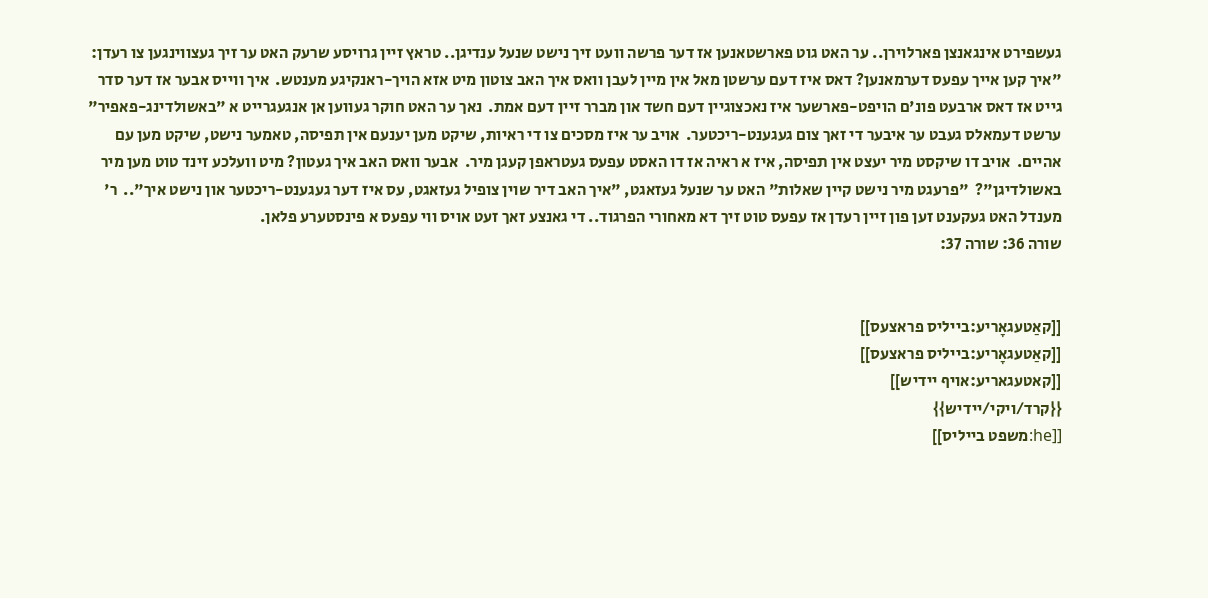געשפירט אינגאנצן פארלוירן.. ער האט גוט פארשטאנען אז דער פרשה וועט זיך נישט שנעל ענדיגן.. טראץ זיין גרויסע שרעק האט ער זיך געצווינגען צו רעדן: "איך קען אייך עפעס דערמאנען? דאס איז דעם ערשטן מאל אין מיין לעבן וואס איך האב צוטון מיט אזא הויך-ראנקיגע מענטש.  איך ווייס אבער אז דער סדר גייט אז דאס ארבעט פונ'ם הויפט-פארשער איז נאכצוגיין דעם חשד און מברר זיין דעם אמת.  נאך ער האט חוקר געווען אן אנגעגרייט א "באשולדינג-פאפיר" ערשט דעמאלס געבט ער איבער די זאך צום געגענט-ריכטער.  אויב ער איז מסכים צו די ראיות, שיקט מען יענעם אין תפיסה, טאמער נישט, שיקט מען עם אהיים.  אויב דו שיקסט מיר יעצט אין תפיסה, איז א ראיה אז דו האסט עפעס געטראפן קעגן מיר.  אבער וואס האב איך געטון? מיט וועלכע זינד טוט מען מיר באשולדיגן"?  "פרעגט מיר נישט קיין שאלות" האט ער שנעל געזאגט, "איך האב דיר שוין צופיל געזאגט, עס איז דער געגענט-ריכטער און נישט איך"..  ר' מענדל האט געקענט זען פון זיין רעדן אז עפעס טוט זיך דא מאחורי הפרגוד.. די גאנצע זאך זעט אויס ווי עפעס א פינסטערע פלאן.
שורה 36: שורה 37:


[[קאַטעגאָריע:בייליס פראצעס]]
[[קאַטעגאָריע:בייליס פראצעס]]
[[קאטעגאריע:אויף יידיש]]
{{קרד/ויקי/יידיש}}
[[he:משפט בייליס]]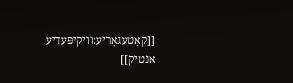[[קאַטעגאָריע:וויקיפּעדיע אנטיק]]